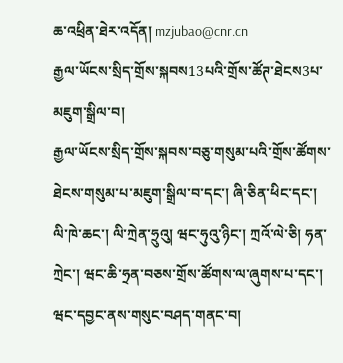ཆ་འཕྲིན་ཐེར་འདོན། mzjubao@cnr.cn
རྒྱལ་ཡོངས་སྲིད་གྲོས་སྐབས13པའི་གྲོས་ཚོཊ་ཐེངས3པ་མཇུག་སྒྲིལ་བ།
རྒྱལ་ཡོངས་སྲིད་གྲོས་སྐབས་བཅུ་གསུམ་པའི་གྲོས་ཚོགས་ཐེངས་གསུམ་པ་མཇུག་སྒྲིལ་བ་དང་། ཞི་ཅིན་ཕིང་དང་། ལི་ཁེ་ཆང་། ལི་ཀྲེན་ཧྲུའུ། ཝང་ཧུའུ་ཉིང་། ཀྲའོ་ལེ་ཅི། ཧན་ཀྲེང་། ཝང་ཆི་ཧྲན་བཅས་གྲོས་ཚོགས་ལ་ཞུགས་པ་དང་། ཝང་དབྱང་ནས་གསུང་བཤད་གནང་བ།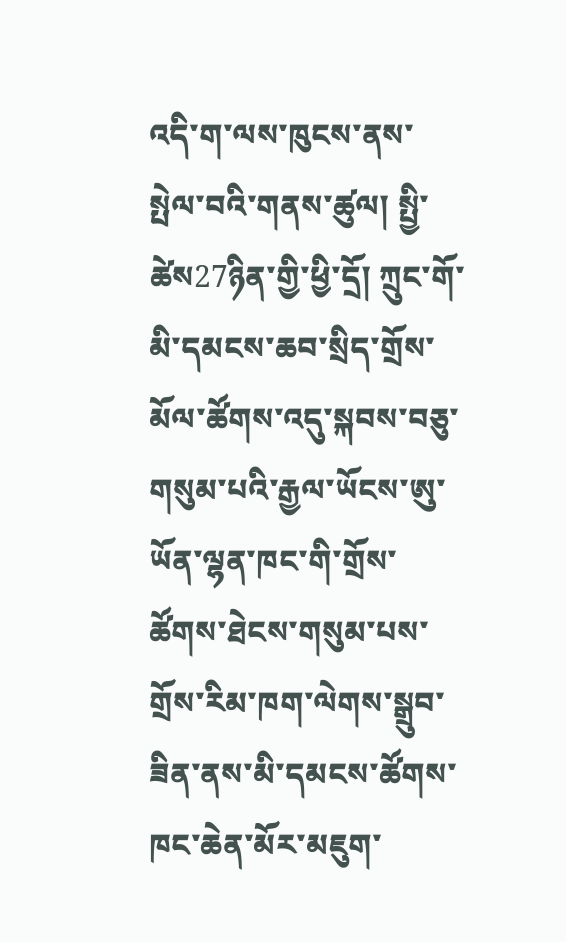འདི་ག་ལས་ཁུངས་ནས་སྤེལ་བའི་གནས་ཚུལ། སྤྱི་ཚེས27ཉིན་གྱི་ཕྱི་དྲོ། ཀྲུང་གོ་མི་དམངས་ཆབ་སྲིད་གྲོས་མོལ་ཚོགས་འདུ་སྐབས་བཅུ་གསུམ་པའི་རྒྱལ་ཡོངས་ཨུ་ཡོན་ལྷན་ཁང་གི་གྲོས་ཚོགས་ཐེངས་གསུམ་པས་གྲོས་རིམ་ཁག་ལེགས་སྒྲུབ་ཟིན་ནས་མི་དམངས་ཚོགས་ཁང་ཆེན་མོར་མཇུག་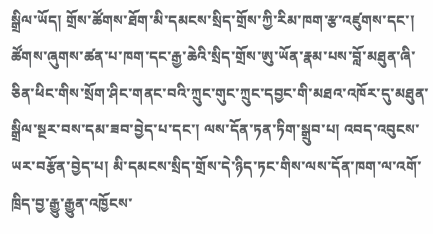སྒྲིལ་ཡོད། གྲོས་ཚོགས་ཐོག་མི་དམངས་སྲིད་གྲོས་ཀྱི་རིམ་ཁག་རྩ་འཛུགས་དང་། ཚོགས་ཞུགས་ཚན་པ་ཁག་དང་རྒྱ་ཆེའི་སྲིད་གྲོས་ཨུ་ཡོན་རྣམ་པས་བློ་མཐུན་ཞི་ཅིན་ཕིང་གིས་སྲོག་ཤིང་གནང་བའི་ཀྲུང་གུང་ཀྲུང་དབྱང་གི་མཐའ་འཁོར་དུ་མཐུན་སྒྲིལ་སྔར་བས་དམ་ཟབ་བྱེད་པ་དང་། ལས་དོན་ཏན་ཏིག་སྒྲུབ་པ། འབད་འབུངས་ཡར་བརྩོན་བྱེད་པ། མི་དམངས་སྲིད་གྲོས་དེ་ཉིད་ཏང་གིས་ལས་དོན་ཁག་ལ་འགོ་ཁྲིད་བྱ་རྒྱུ་རྒྱུན་འཁྱོངས་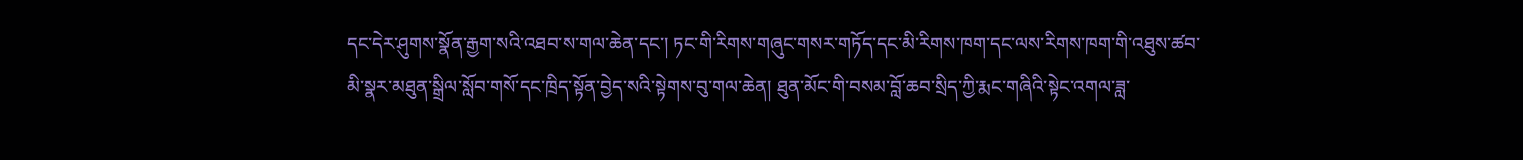དང་དེར་ཤུགས་སྣོན་རྒྱག་སའི་འཐབ་ས་གལ་ཆེན་དང་། ཏང་གི་རིགས་གཞུང་གསར་གཏོད་དང་མི་རིགས་ཁག་དང་ལས་རིགས་ཁག་གི་འཐུས་ཚབ་མི་སྣར་མཐུན་སྒྲིལ་སློབ་གསོ་དང་ཁྲིད་སྟོན་བྱེད་སའི་སྟེགས་བུ་གལ་ཆེན། ཐུན་མོང་གི་བསམ་བློ་ཆབ་སྲིད་ཀྱི་རྨང་གཞིའི་སྟེང་འགལ་ཟླ་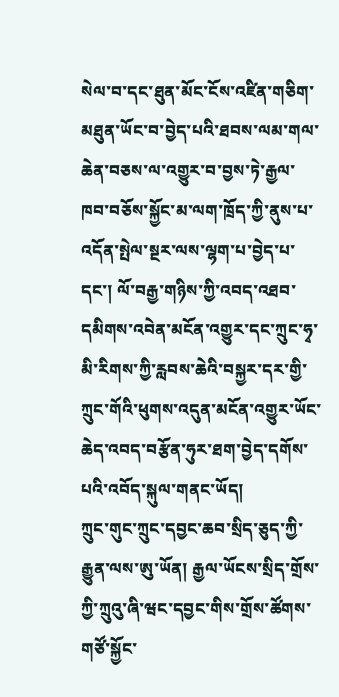སེལ་བ་དང་ཐུན་མོང་ངོས་འཛིན་གཅིག་མཐུན་ཡོང་བ་བྱེད་པའི་ཐབས་ལམ་གལ་ཆེན་བཅས་ལ་འགྱུར་བ་བྱས་ཏེ་རྒྱལ་ཁབ་བཅོས་སྐྱོང་མ་ལག་ཁྲོད་ཀྱི་ནུས་པ་འདོན་སྤེལ་སྔར་ལས་ལྷག་པ་བྱེད་པ་དང་། ལོ་བརྒྱ་གཉིས་ཀྱི་འབད་འཐབ་དམིགས་འབེན་མངོན་འགྱུར་དང་ཀྲུང་ཧྭ་མི་རིགས་ཀྱི་རླབས་ཆེའི་བསྐྱར་དར་གྱི་ཀྲུང་གོའི་ཕུགས་འདུན་མངོན་འགྱུར་ཡོང་ཆེད་འབད་བརྩོན་ཧུར་ཐག་བྱེད་དགོས་པའི་འབོད་སྐུལ་གནང་ཡོད།
ཀྲུང་གུང་ཀྲུང་དབྱང་ཆབ་སྲིད་ཅུད་ཀྱི་རྒྱུན་ལས་ཨུ་ཡོན། རྒྱལ་ཡོངས་སྲིད་གྲོས་ཀྱི་ཀྲུའུ་ཞི་ཝང་དབྱང་གིས་གྲོས་ཚོགས་གཙོ་སྐྱོང་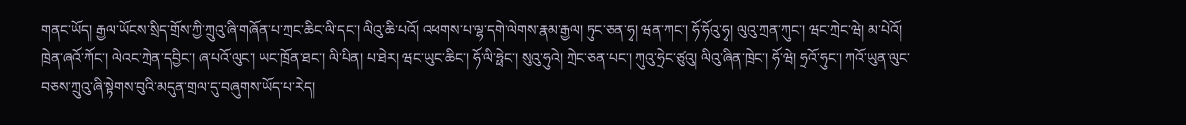གནང་ཡོད། རྒྱལ་ཡོངས་སྲིད་གྲོས་ཀྱི་ཀྲུའུ་ཞི་གཞོན་པ་ཀྲང་ཆིང་ལི་དང་། ལིའུ་ཆི་པའོ། འཕགས་པ་ལྷ་དགེ་ལེགས་རྣམ་རྒྱལ། ཏུང་ཅན་ཧྭ། ཝན་ཀང་། ཧོ་ཧོའུ་ཧྭ། ལུའུ་ཀྲན་ཀུང་། ཝང་ཀྲེང་ཝེ། མ་པེའོ། ཁྲེན་ཞའོ་ཀོང་། ལེའང་ཀྲེན་དབྱིང་། ཞ་པའོ་ལུང་། ཡང་ཁྲོན་ཐང་། ལི་པིན། པ་ཐེར། ཝང་ཡུང་ཆིང་། ཧོ་ལི་ཧྥེང་། སུའུ་ཧུའེ། ཀྲེང་ཅན་པང་། ཀུའུ་ཧྲེང་ཙུའུ། ལིའུ་ཞིན་ཁྲེང་། ཧོ་ཝེ། ཧྲའོ་ཧུང་། ཀའོ་ཡུན་ལུང་བཅས་ཀྲུའུ་ཞི་སྟེགས་བུའི་མདུན་གྲལ་དུ་བཞུགས་ཡོད་པ་རེད།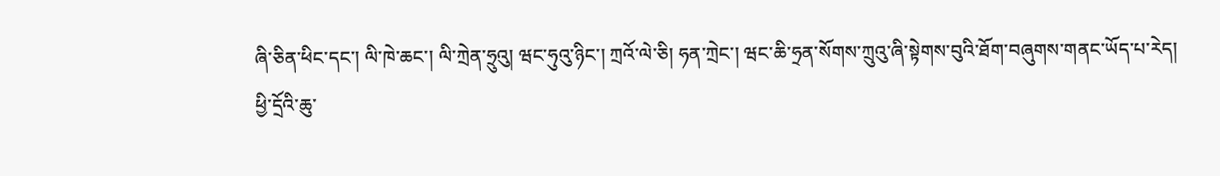ཞི་ཅིན་ཕིང་དང་། ལི་ཁེ་ཆང་། ལི་ཀྲེན་ཧྲུའུ། ཝང་ཧུའུ་ཉིང་། ཀྲའོ་ལེ་ཅི། ཧན་ཀྲེང་། ཝང་ཆི་ཧྲན་སོགས་ཀྲུའུ་ཞི་སྟེགས་བུའི་ཐོག་བཞུགས་གནང་ཡོད་པ་རེད།
ཕྱི་དྲོའི་ཆུ་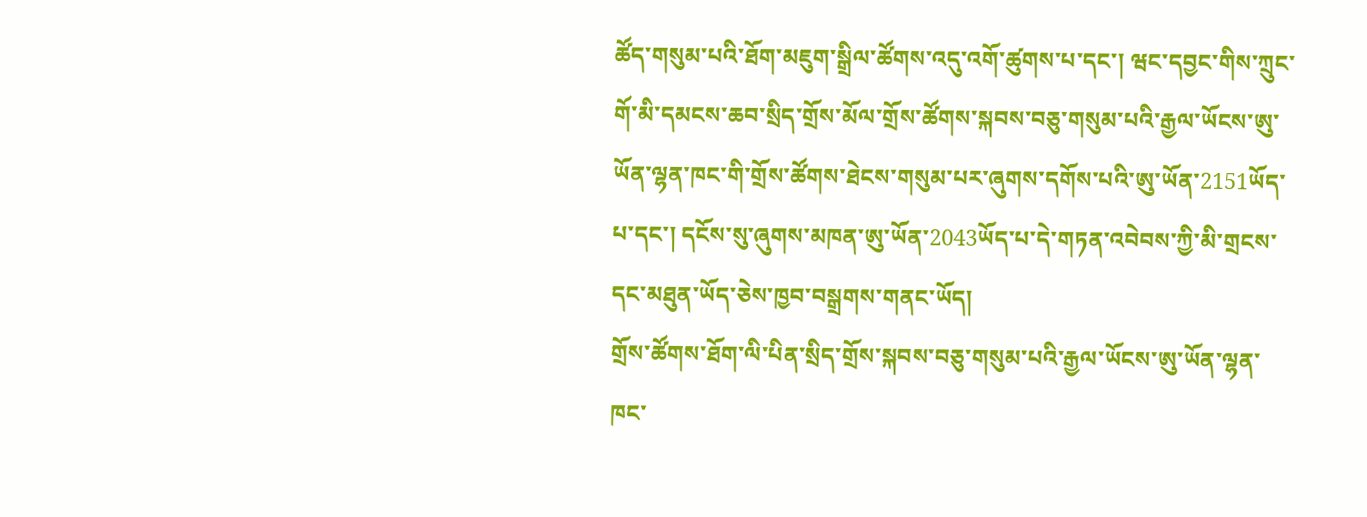ཚོད་གསུམ་པའི་ཐོག་མཇུག་སྒྲིལ་ཚོགས་འདུ་འགོ་ཚུགས་པ་དང་། ཝང་དབྱང་གིས་ཀྲུང་གོ་མི་དམངས་ཆབ་སྲིད་གྲོས་མོལ་གྲོས་ཚོགས་སྐབས་བཅུ་གསུམ་པའི་རྒྱལ་ཡོངས་ཨུ་ཡོན་ལྷན་ཁང་གི་གྲོས་ཚོགས་ཐེངས་གསུམ་པར་ཞུགས་དགོས་པའི་ཨུ་ཡོན་2151ཡོད་པ་དང་། དངོས་སུ་ཞུགས་མཁན་ཨུ་ཡོན་2043ཡོད་པ་དེ་གཏན་འབེབས་ཀྱི་མི་གྲངས་དང་མཐུན་ཡོད་ཅེས་ཁྱབ་བསྒྲགས་གནང་ཡོད།
གྲོས་ཚོགས་ཐོག་ལི་པིན་སྲིད་གྲོས་སྐབས་བཅུ་གསུམ་པའི་རྒྱལ་ཡོངས་ཨུ་ཡོན་ལྷན་ཁང་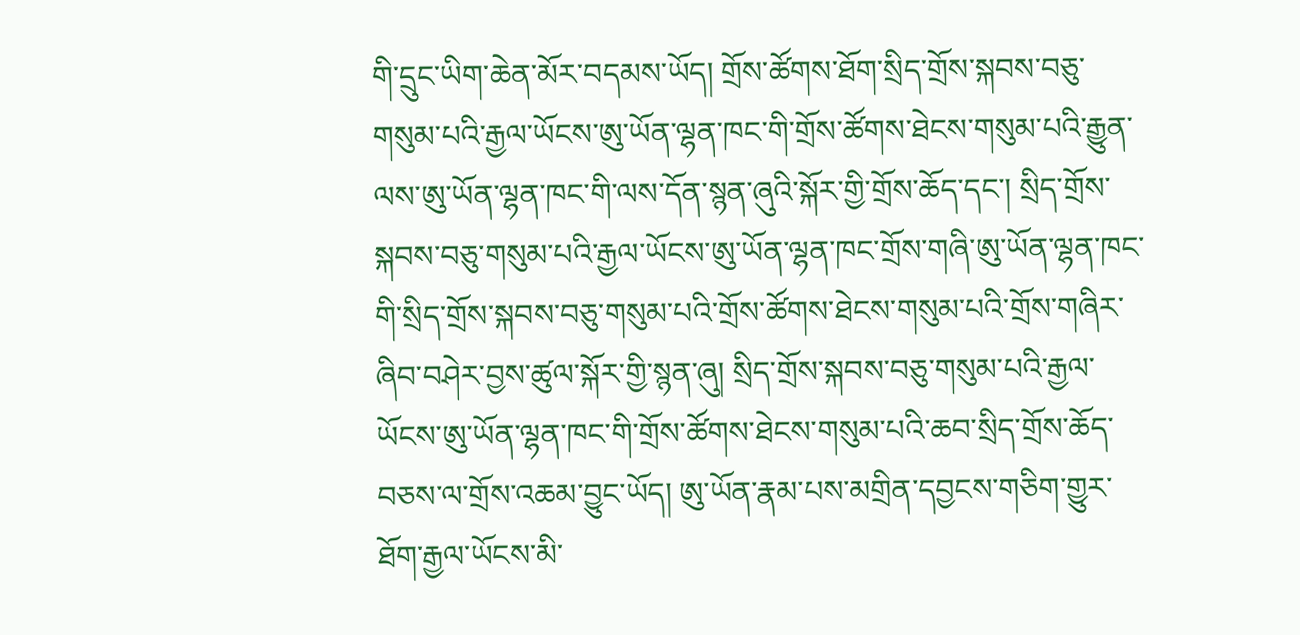གི་དྲུང་ཡིག་ཆེན་མོར་བདམས་ཡོད། གྲོས་ཚོགས་ཐོག་སྲིད་གྲོས་སྐབས་བཅུ་གསུམ་པའི་རྒྱལ་ཡོངས་ཨུ་ཡོན་ལྷན་ཁང་གི་གྲོས་ཚོགས་ཐེངས་གསུམ་པའི་རྒྱུན་ལས་ཨུ་ཡོན་ལྷན་ཁང་གི་ལས་དོན་སྙན་ཞུའི་སྐོར་གྱི་གྲོས་ཆོད་དང་། སྲིད་གྲོས་སྐབས་བཅུ་གསུམ་པའི་རྒྱལ་ཡོངས་ཨུ་ཡོན་ལྷན་ཁང་གྲོས་གཞི་ཨུ་ཡོན་ལྷན་ཁང་གི་སྲིད་གྲོས་སྐབས་བཅུ་གསུམ་པའི་གྲོས་ཚོགས་ཐེངས་གསུམ་པའི་གྲོས་གཞིར་ཞིབ་བཤེར་བྱས་ཚུལ་སྐོར་གྱི་སྙན་ཞུ། སྲིད་གྲོས་སྐབས་བཅུ་གསུམ་པའི་རྒྱལ་ཡོངས་ཨུ་ཡོན་ལྷན་ཁང་གི་གྲོས་ཚོགས་ཐེངས་གསུམ་པའི་ཆབ་སྲིད་གྲོས་ཆོད་བཅས་ལ་གྲོས་འཆམ་བྱུང་ཡོད། ཨུ་ཡོན་རྣམ་པས་མགྲིན་དབྱངས་གཅིག་གྱུར་ཐོག་རྒྱལ་ཡོངས་མི་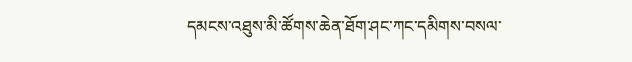དམངས་འཐུས་མི་ཚོགས་ཆེན་ཐོག་ཤང་ཀང་དམིགས་བསལ་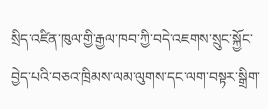སྲིད་འཛིན་ཁུལ་གྱི་རྒྱལ་ཁབ་ཀྱི་བདེ་འཇགས་སྲུང་སྐྱོང་བྱེད་པའི་བཅའ་ཁྲིམས་ལམ་ལུགས་དང་ལག་བསྟར་སྒྲིག་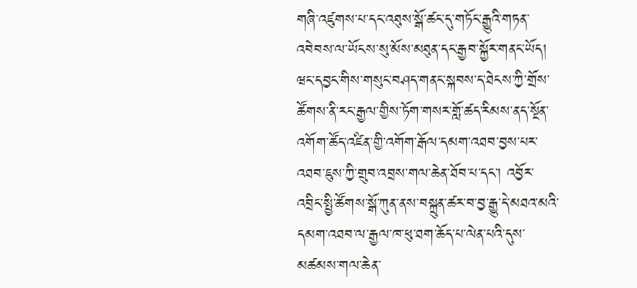གཞི་འཛུགས་པ་དང་འཐུས་སྒོ་ཚང་དུ་གཏོང་རྒྱུའི་གཏན་འབེབས་ལ་ཡོངས་སུ་མོས་མཐུན་དང་རྒྱབ་སྐྱོར་གནང་ཡོད།
ཝང་དབྱང་གིས་གསུང་བཤད་གནང་སྐབས་ད་ཐེངས་ཀྱི་གྲོས་ཚོགས་ནི་རང་རྒྱལ་གྱིས་ཏོག་གསར་གློ་ཚད་རིམས་ནད་སྔོན་འགོག་ཚོད་འཛིན་གྱི་འགོག་རྒོལ་དམག་འཐབ་བྱས་པར་འཐབ་ཇུས་ཀྱི་གྲུབ་འབྲས་གལ་ཆེན་ཐོབ་པ་དང་། འབྱོར་འབྲིང་སྤྱི་ཚོགས་སྒོ་ཀུན་ནས་བསྐྲུན་ཚར་བ་བྱ་རྒྱུ་དེ་མཐའ་མའི་དམག་འཐབ་ལ་རྒྱལ་ཁ་ཕུ་ཐག་ཆོད་པ་ལེན་པའི་དུས་མཚམས་གལ་ཆེན་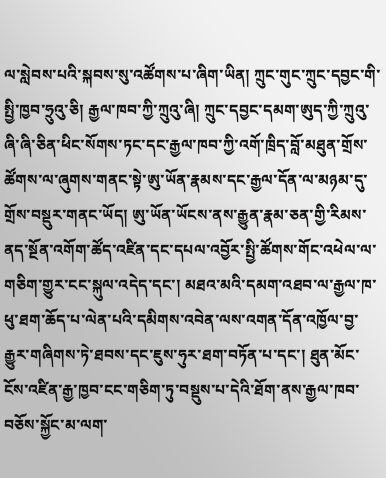ལ་སླེབས་པའི་སྐབས་སུ་འཚོགས་པ་ཞིག་ཡིན། ཀྲུང་གུང་ཀྲུང་དབྱང་གི་སྤྱི་ཁྱབ་ཧྲུའུ་ཅི། རྒྱལ་ཁབ་ཀྱི་ཀྲུའུ་ཞི། ཀྲུང་དབྱང་དམག་ཨུད་ཀྱི་ཀྲུའུ་ཞི་ཞི་ཅིན་ཕིང་སོགས་ཏང་དང་རྒྱལ་ཁབ་ཀྱི་འགོ་ཁྲིད་བློ་མཐུན་གྲོས་ཚོགས་ལ་ཞུགས་གནང་སྟེ་ཨུ་ཡོན་རྣམས་དང་རྒྱལ་དོན་ལ་མཉམ་དུ་གྲོས་བསྡུར་གནང་ཡོད། ཨུ་ཡོན་ཡོངས་ནས་རྒྱུན་རྣམ་ཅན་གྱི་རིམས་ནད་སྔོན་འགོག་ཚོད་འཛིན་དང་དཔལ་འབྱོར་སྤྱི་ཚོགས་གོང་འཕེལ་ལ་གཅིག་གྱུར་ངང་སྐུལ་འདེད་དང་། མཐའ་མའི་དམག་འཐབ་ལ་རྒྱལ་ཁ་ཕུ་ཐག་ཆོད་པ་ལེན་པའི་དམིགས་འབེན་ལས་འགན་དོན་འཁྱོལ་བྱ་རྒྱུར་གཞིགས་ཏེ་ཐབས་དང་ཇུས་ཧུར་ཐག་བཏོན་པ་དང་། ཐུན་མོང་ངོས་འཛིན་རྒྱ་ཁྱབ་ངང་གཅིག་ཏུ་བསྡུས་པ་དེའི་ཐོག་ནས་རྒྱལ་ཁབ་བཅོས་སྐྱོང་མ་ལག་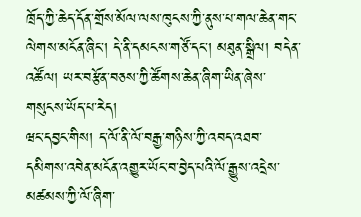ཁྲོད་ཀྱི་ཆེད་དོན་གྲོས་མོལ་ལས་ཁུངས་ཀྱི་ནུས་པ་གལ་ཆེན་གང་ལེགས་མངོན་ཞིང་། དེ་ནི་དམངས་གཙོ་དང་། མཐུན་སྒྲིལ། བདེན་འཚོལ། ཡར་བརྩོན་བཅས་ཀྱི་ཚོགས་ཆེན་ཞིག་ཡིན་ཞེས་གསུངས་ཡོད་པ་རེད།
ཝང་དབྱང་གིས། ད་ལོ་ནི་ལོ་བརྒྱ་གཉིས་ཀྱི་འབད་འཐབ་དམིགས་འབེན་མངོན་འགྱུར་ཡོང་བ་བྱེད་པའི་ལོ་རྒྱུས་འདྲེས་མཚམས་ཀྱི་ལོ་ཞིག་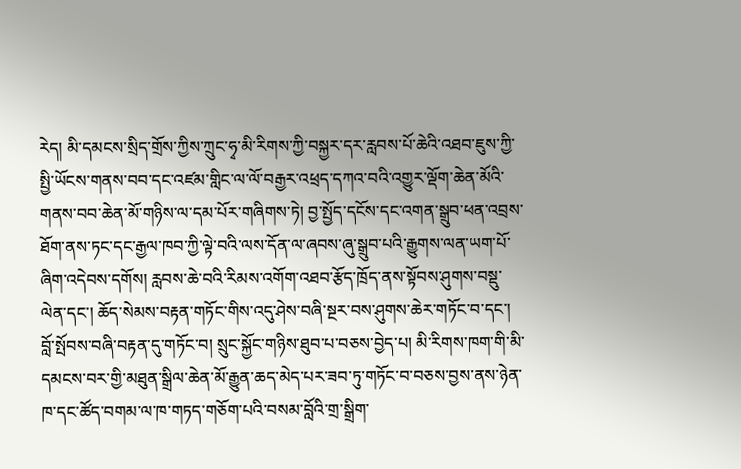རེད། མི་དམངས་སྲིད་གྲོས་ཀྱིས་ཀྲུང་ཧྭ་མི་རིགས་ཀྱི་བསྐྱར་དར་རླབས་པོ་ཆེའི་འཐབ་ཇུས་ཀྱི་སྤྱི་ཡོངས་གནས་བབ་དང་འཛམ་གླིང་ལ་ལོ་བརྒྱར་འཕྲད་དཀའ་བའི་འགྱུར་ལྡོག་ཆེན་མོའི་གནས་བབ་ཆེན་མོ་གཉིས་ལ་དམ་པོར་གཞིགས་ཏེ། བྱ་སྤྱོད་དངོས་དང་འགན་སྒྲུབ་ཕན་འབྲས་ཐོག་ནས་ཏང་དང་རྒྱལ་ཁབ་ཀྱི་ལྟེ་བའི་ལས་དོན་ལ་ཞབས་ཞུ་སྒྲུབ་པའི་རྒྱུགས་ལན་ཡག་པོ་ཞིག་འདེབས་དགོས། རླབས་ཆེ་བའི་རིམས་འགོག་འཐབ་རྩོད་ཁྲོད་ནས་སྟོབས་ཤུགས་བསྡུ་ལེན་དང་། ཆོད་སེམས་བརྟན་གཏོང་གིས་འདུ་ཤེས་བཞི་སྔར་བས་ཤུགས་ཆེར་གཏོང་བ་དང་། བློ་སྤོབས་བཞི་བརྟན་དུ་གཏོང་བ། སྲུང་སྐྱོང་གཉིས་ཐུབ་པ་བཅས་བྱེད་པ། མི་རིགས་ཁག་གི་མི་དམངས་བར་གྱི་མཐུན་སྒྲིལ་ཆེན་མོ་རྒྱུན་ཆད་མེད་པར་ཟབ་ཏུ་གཏོང་བ་བཅས་བྱས་ནས་ཉེན་ཁ་དང་ཚོད་བགམ་ལ་ཁ་གཏད་གཅོག་པའི་བསམ་བློའི་གྲ་སྒྲིག་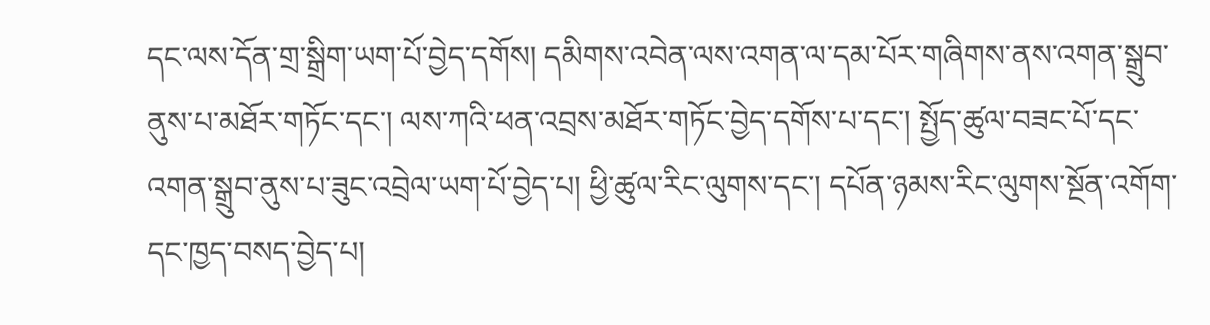དང་ལས་དོན་གྲ་སྒྲིག་ཡག་པོ་བྱེད་དགོས། དམིགས་འབེན་ལས་འགན་ལ་དམ་པོར་གཞིགས་ནས་འགན་སྒྲུབ་ནུས་པ་མཐོར་གཏོང་དང་། ལས་ཀའི་ཕན་འབྲས་མཐོར་གཏོང་བྱེད་དགོས་པ་དང་། སྤྱོད་ཚུལ་བཟང་པོ་དང་འགན་སྒྲུབ་ནུས་པ་ཟུང་འབྲེལ་ཡག་པོ་བྱེད་པ། ཕྱི་ཚུལ་རིང་ལུགས་དང་། དཔོན་ཉམས་རིང་ལུགས་སྔོན་འགོག་དང་ཁྱད་བསད་བྱེད་པ།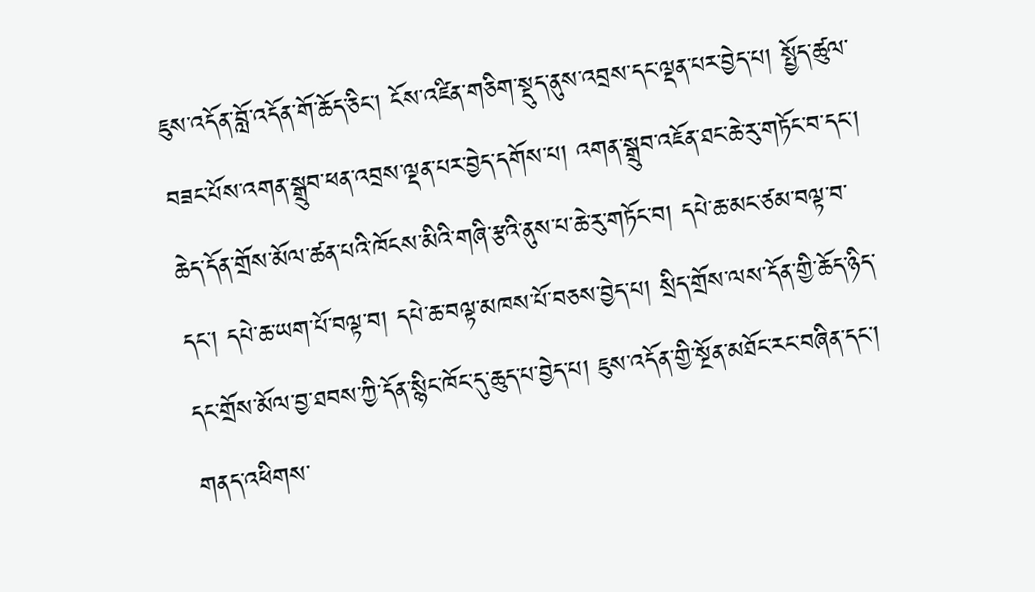ཇུས་འདོན་བློ་འདོན་གོ་ཆོད་ཅིང་། ངོས་འཛིན་གཅིག་སྡུད་ནུས་འབྲས་དང་ལྡན་པར་བྱེད་པ། སྤྱོད་ཚུལ་བཟང་པོས་འགན་སྒྲུབ་ཕན་འབྲས་ལྡན་པར་བྱེད་དགོས་པ། འགན་སྒྲུབ་འཇོན་ཐང་ཆེ་རུ་གཏོང་བ་དང་། ཆེད་དོན་གྲོས་མོལ་ཚན་པའི་ཁོངས་མིའི་གཞི་རྩའི་ནུས་པ་ཆེ་རུ་གཏོང་བ། དཔེ་ཆ་མང་ཙམ་བལྟ་བ་དང་། དཔེ་ཆ་ཡག་པོ་བལྟ་བ། དཔེ་ཆ་བལྟ་མཁས་པོ་བཅས་བྱེད་པ། སྲིད་གྲོས་ལས་དོན་གྱི་ཆོད་ཉིད་དང་གྲོས་མོལ་བྱ་ཐབས་ཀྱི་དོན་སྙིང་ཁོང་དུ་ཆུད་པ་བྱེད་པ། ཇུས་འདོན་གྱི་སྔོན་མཐོང་རང་བཞིན་དང་། གནད་འཕིགས་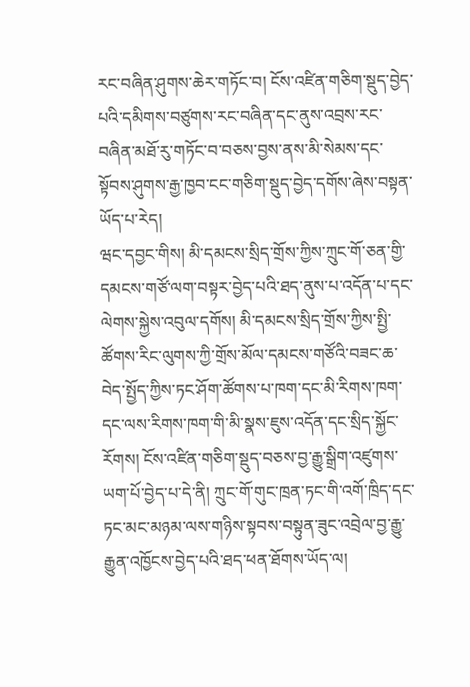རང་བཞིན་ཤུགས་ཆེར་གཏོང་བ། ངོས་འཛིན་གཅིག་སྡུད་བྱེད་པའི་དམིགས་བཙུགས་རང་བཞིན་དང་ནུས་འབྲས་རང་བཞིན་མཐོ་རུ་གཏོང་བ་བཅས་བྱས་ནས་མི་སེམས་དང་སྟོབས་ཤུགས་རྒྱ་ཁྱབ་ངང་གཅིག་སྡུད་བྱེད་དགོས་ཞེས་བསྟན་ཡོད་པ་རེད།
ཝང་དབྱང་གིས། མི་དམངས་སྲིད་གྲོས་ཀྱིས་ཀྲུང་གོ་ཅན་གྱི་དམངས་གཙོ་ལག་བསྟར་བྱེད་པའི་ཐད་ནུས་པ་འདོན་པ་དང་ལེགས་སྐྱེས་འབུལ་དགོས། མི་དམངས་སྲིད་གྲོས་ཀྱིས་སྤྱི་ཚོགས་རིང་ལུགས་ཀྱི་གྲོས་མོལ་དམངས་གཙོའི་བཟང་ཆ་བེད་སྤྱོད་ཀྱིས་ཏང་ཤོག་ཚོགས་པ་ཁག་དང་མི་རིགས་ཁག་དང་ལས་རིགས་ཁག་གི་མི་སྣས་ཇུས་འདོན་དང་སྲིད་སྐྱོང་རོགས། ངོས་འཛིན་གཅིག་སྡུད་བཅས་བྱ་རྒྱུ་སྒྲིག་འཛུགས་ཡག་པོ་བྱེད་པ་དེ་ནི། ཀྲུང་གོ་གུང་ཁྲན་ཏང་གི་འགོ་ཁྲིད་དང་ཏང་མང་མཉམ་ལས་གཉིས་སྟབས་བསྟུན་ཟུང་འབྲེལ་བྱ་རྒྱུ་རྒྱུན་འཁྱོངས་བྱེད་པའི་ཐད་ཕན་ཐོགས་ཡོད་ལ།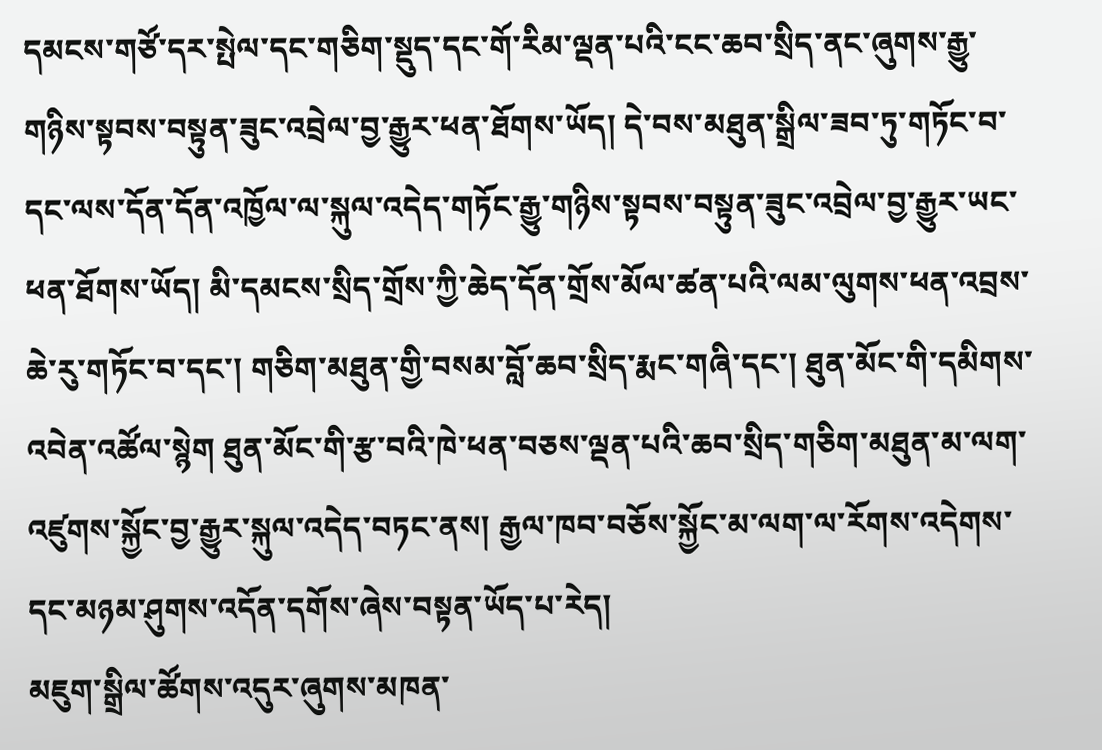དམངས་གཙོ་དར་སྤེལ་དང་གཅིག་སྡུད་དང་གོ་རིམ་ལྡན་པའི་ངང་ཆབ་སྲིད་ནང་ཞུགས་རྒྱུ་གཉིས་སྟབས་བསྟུན་ཟུང་འབྲེལ་བྱ་རྒྱུར་ཕན་ཐོགས་ཡོད། དེ་བས་མཐུན་སྒྲིལ་ཟབ་ཏུ་གཏོང་བ་དང་ལས་དོན་དོན་འཁྱོལ་ལ་སྐུལ་འདེད་གཏོང་རྒྱུ་གཉིས་སྟབས་བསྟུན་ཟུང་འབྲེལ་བྱ་རྒྱུར་ཡང་ཕན་ཐོགས་ཡོད། མི་དམངས་སྲིད་གྲོས་ཀྱི་ཆེད་དོན་གྲོས་མོལ་ཚན་པའི་ལམ་ལུགས་ཕན་འབྲས་ཆེ་རུ་གཏོང་བ་དང་། གཅིག་མཐུན་གྱི་བསམ་བློ་ཆབ་སྲིད་རྨང་གཞི་དང་། ཐུན་མོང་གི་དམིགས་འབེན་འཚོལ་སྙེག ཐུན་མོང་གི་རྩ་བའི་ཁེ་ཕན་བཅས་ལྡན་པའི་ཆབ་སྲིད་གཅིག་མཐུན་མ་ལག་འཛུགས་སྐྱོང་བྱ་རྒྱུར་སྐུལ་འདེད་བཏང་ནས། རྒྱལ་ཁབ་བཅོས་སྐྱོང་མ་ལག་ལ་རོགས་འདེགས་དང་མཉམ་ཤུགས་འདོན་དགོས་ཞེས་བསྟན་ཡོད་པ་རེད།
མཇུག་སྒྲིལ་ཚོགས་འདུར་ཞུགས་མཁན་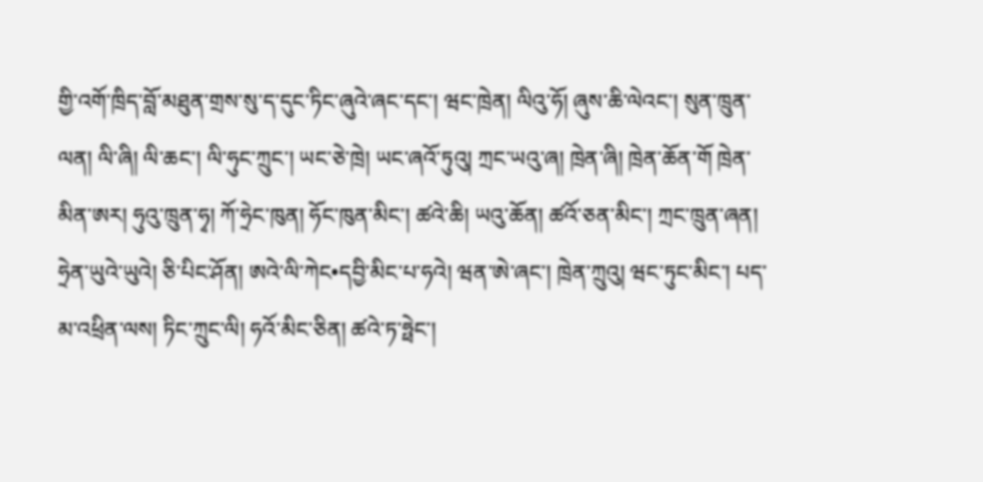གྱི་འགོ་ཁྲིད་བློ་མཐུན་གྲས་སུ་ད་དུང་ཏིང་ཞུའེ་ཞང་དང་། ཝང་ཁྲེན། ལིའུ་ཧོ། ཞུས་ཆི་ལེའང་། སུན་ཁྲུན་ལན། ལི་ཞི། ལི་ཆང་། ལི་ཧུང་ཀྲུང་། ཡང་ཅེ་ཁྲེ། ཡང་ཞའོ་ཏུའུ། ཀྲང་ཡའུ་ཞ། ཁྲེན་ཞི། ཁྲེན་ཆོན་གོ ཁྲེན་མིན་ཨར། ཧུའུ་ཁྲུན་ཧྭ། ཀོ་ཧྲེང་ཁུན། ཧོང་ཁུན་མིང་། ཚའེ་ཆི། ཡའུ་ཆོན། ཚའོ་ཅན་མིང་། ཀྲང་ཁྲུན་ཞན། ཧྲེན་ཡུའེ་ཡུའེ། ཅི་པིང་ཤོན། ཨའེ་ལི་ཀེང•དབྱི་མིང་པ་ཧའེ། ཝན་ཨེ་ཞང་། ཁྲེན་ཀྲུའུ། ཝང་ཏུང་མིང་། པད་མ་འཕྲིན་ལས། ཏིང་ཀྲུང་ལི། ཧའོ་མིང་ཅིན། ཚའེ་ཏ་ཧྥེང་།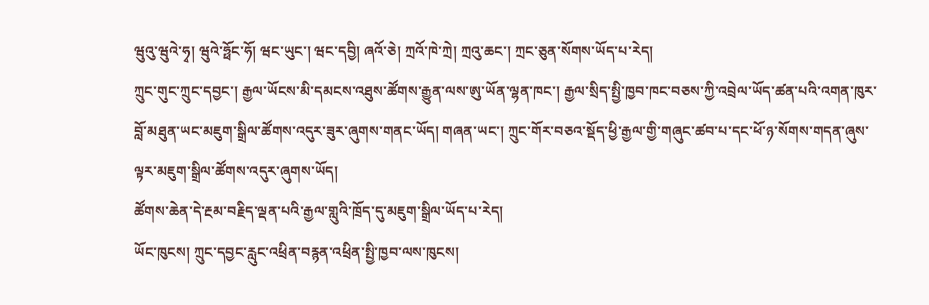ཝུའུ་ཝུའེ་ཧྭ། ཝུའེ་ཧྥོང་ཧོ། ཝང་ཡུང་། ཝང་དབྱི། ཞའོ་ཅེ། ཀྲའོ་ཁེ་ཀྲེ། ཀྲའུ་ཆང་། ཀྲང་ཅུན་སོགས་ཡོད་པ་རེད།
ཀྲུང་གུང་ཀྲུང་དབྱང་། རྒྱལ་ཡོངས་མི་དམངས་འཐུས་ཚོགས་རྒྱུན་ལས་ཨུ་ཡོན་ལྷན་ཁང་། རྒྱལ་སྲིད་སྤྱི་ཁྱབ་ཁང་བཅས་ཀྱི་འབྲེལ་ཡོད་ཚན་པའི་འགན་ཁུར་བློ་མཐུན་ཡང་མཇུག་སྒྲིལ་ཚོགས་འདུར་ཟུར་ཞུགས་གནང་ཡོད། གཞན་ཡང་། ཀྲུང་གོར་བཅའ་སྡོད་ཕྱི་རྒྱལ་གྱི་གཞུང་ཚབ་པ་དང་ཕོ་ཉ་སོགས་གདན་ཞུས་ལྟར་མཇུག་སྒྲིལ་ཚོགས་འདུར་ཞུགས་ཡོད།
ཚོགས་ཆེན་དེ་རྔམ་བརྗིད་ལྡན་པའི་རྒྱལ་གླུའི་ཁྲོད་དུ་མཇུག་སྒྲིལ་ཡོད་པ་རེད།
ཡོང་ཁུངས། ཀྲུང་དབྱང་རླུང་འཕྲིན་བརྙན་འཕྲིན་སྤྱི་ཁྱབ་ལས་ཁུངས།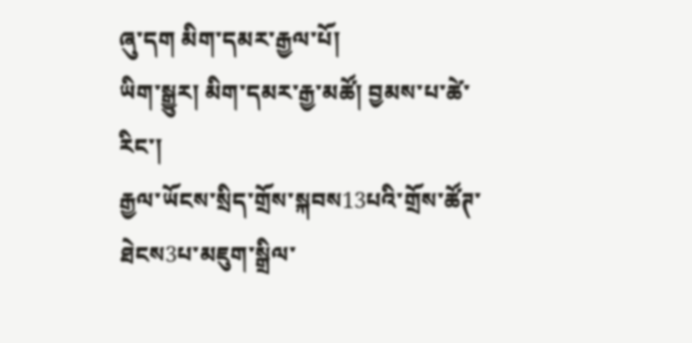ཞུ་དག མིག་དམར་རྒྱལ་པོ།
ཡིག་སྒྱུར། མིག་དམར་རྒྱ་མཚོ། བྱམས་པ་ཚེ་རིང་།
རྒྱལ་ཡོངས་སྲིད་གྲོས་སྐབས13པའི་གྲོས་ཚོཊ་ཐེངས3པ་མཇུག་སྒྲིལ་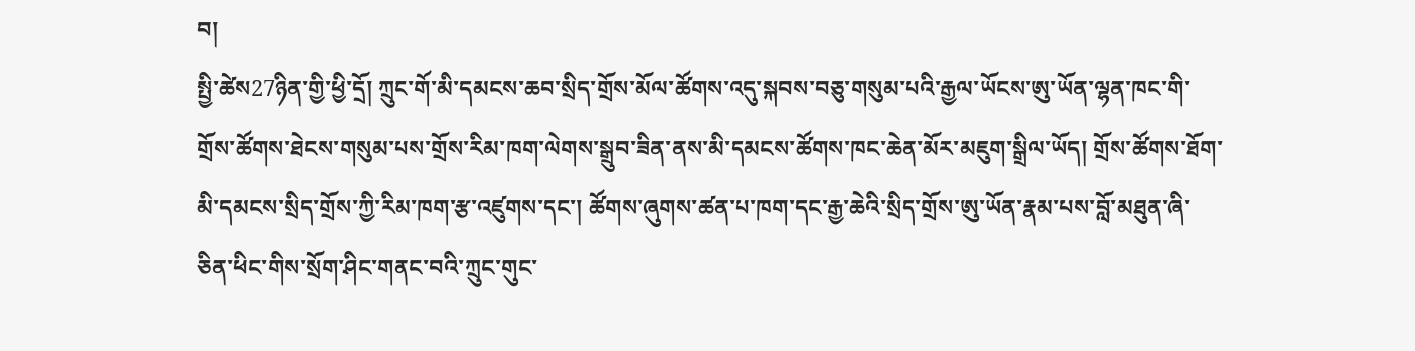བ།
སྤྱི་ཚེས27ཉིན་གྱི་ཕྱི་དྲོ། ཀྲུང་གོ་མི་དམངས་ཆབ་སྲིད་གྲོས་མོལ་ཚོགས་འདུ་སྐབས་བཅུ་གསུམ་པའི་རྒྱལ་ཡོངས་ཨུ་ཡོན་ལྷན་ཁང་གི་གྲོས་ཚོགས་ཐེངས་གསུམ་པས་གྲོས་རིམ་ཁག་ལེགས་སྒྲུབ་ཟིན་ནས་མི་དམངས་ཚོགས་ཁང་ཆེན་མོར་མཇུག་སྒྲིལ་ཡོད། གྲོས་ཚོགས་ཐོག་མི་དམངས་སྲིད་གྲོས་ཀྱི་རིམ་ཁག་རྩ་འཛུགས་དང་། ཚོགས་ཞུགས་ཚན་པ་ཁག་དང་རྒྱ་ཆེའི་སྲིད་གྲོས་ཨུ་ཡོན་རྣམ་པས་བློ་མཐུན་ཞི་ཅིན་ཕིང་གིས་སྲོག་ཤིང་གནང་བའི་ཀྲུང་གུང་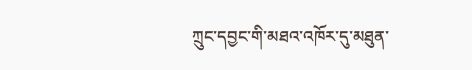ཀྲུང་དབྱང་གི་མཐའ་འཁོར་དུ་མཐུན་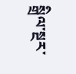སྒྲིལ་སྔར་